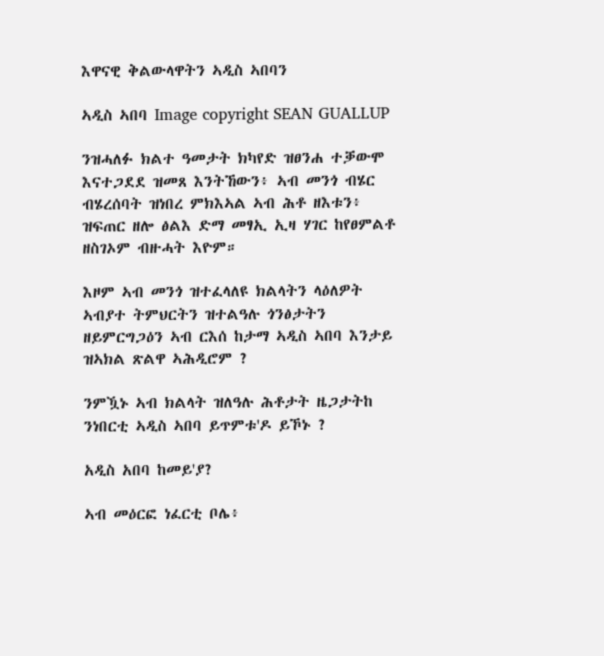እዋናዊ ቅልውላዋትን ኣዲስ ኣበባን

ኣዲስ ኣበባ Image copyright SEAN GUALLUP

ንዝሓለፉ ክልተ ዓመታት ክካየድ ዝፀንሐ ተቓውሞ እናተጋደደ ዝመጸ እንትኸውን፥ ኣብ መንጎ ብሄር ብሄረሰባት ዝነበረ ምክእኣል ኣብ ሕቶ ዘእቱን፥ ዝፍጠር ዘሎ ፅልእ ድማ መፃኢ ኢዛ ሃገር ከየፀምልቶ ዘስገኦም ብዙሓት እዮም።

እዞም ኣብ መንጎ ዝተፈላለዩ ክልላትን ላዕለዎት ኣብያተ ትምህርትን ዝተልዓሉ ጎንፅታትን ዘይምርግጋዕን ኣብ ርእሰ ከታማ ኣዲስ ኣበባ እንታይ ዝኣክል ጽልዋ ኣሕዲሮም ?

ንምዃኑ ኣብ ክልላት ዝለዓሉ ሕቶታት ዜጋታትከ ንነበርቲ ኣዲስ ኣበባ ይጥምቱ'ዶ ይኾኑ ?

አዲስ አበባ ከመይ'ያ?

ኣብ መዕርፎ ነፈርቲ ቦሌ፥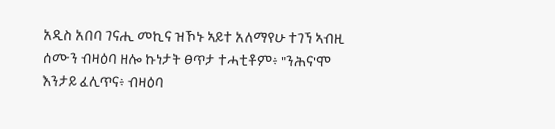አዲስ አበባ ገናሒ መኪና ዝኾኑ ኣይተ አለማየሁ ተገኘ ኣብዚ ሰሙን ብዛዕባ ዘሎ ኩነታት ፀጥታ ተሓቲቶም፥ "ንሕና'ሞ እንታይ ፈሊጥና፥ ብዛዕባ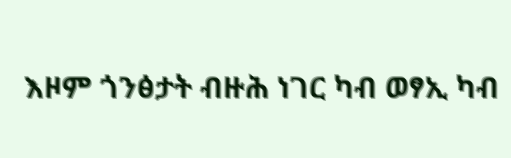እዞም ጎንፅታት ብዙሕ ነገር ካብ ወፃኢ ካብ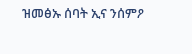ዝመፅኡ ሰባት ኢና ንሰምዖ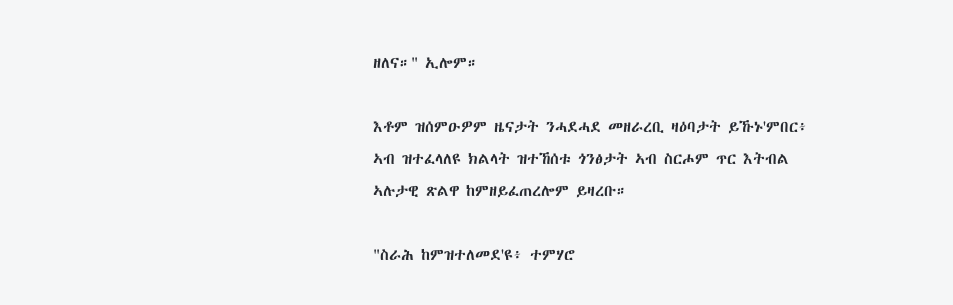ዘለና።" ኢሎም።

እቶም ዝሰምዑዎም ዜናታት ንሓደሓደ መዘራረቢ ዛዕባታት ይኹኑ'ምበር፥ ኣብ ዝተፈላለዩ ክልላት ዝተኸሰቱ ጎንፅታት ኣብ ስርሖም ጥር እትብል ኣሉታዊ ጽልዋ ከምዘይፈጠረሎም ይዛረቡ።

"ስራሕ ከምዝተለመደ'ዩ፥ ተምሃሮ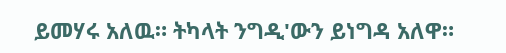ይመሃሩ አለዉ። ትካላት ንግዲ'ውን ይነግዳ አለዋ።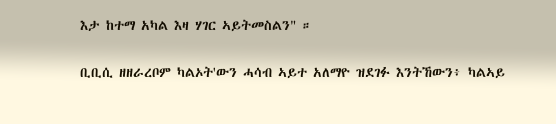እታ ከተማ አካል እዛ ሃገር ኣይትመስልን" ።

ቢቢሲ ዘዘራረቦም ካልኦት'ውን ሓሳብ ኣይተ አለማዮ ዝደገፉ እንትኸውን፥ ካልኣይ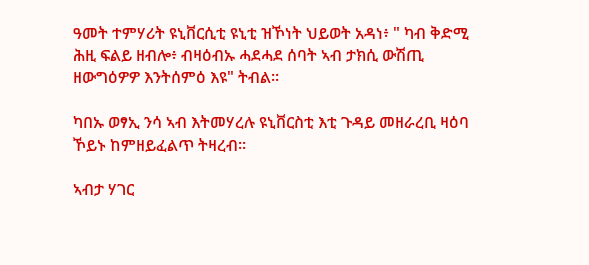ዓመት ተምሃሪት ዩኒቨርሲቲ ዩኒቲ ዝኾነት ህይወት አዳነ፥ " ካብ ቅድሚ ሕዚ ፍልይ ዘብሎ፥ ብዛዕብኡ ሓደሓደ ሰባት ኣብ ታክሲ ውሽጢ ዘውግዕዎዎ እንትሰምዕ እዩ" ትብል።

ካበኡ ወፃኢ ንሳ ኣብ እትመሃረሉ ዩኒቨርስቲ እቲ ጉዳይ መዘራረቢ ዛዕባ ኾይኑ ከምዘይፈልጥ ትዛረብ።

ኣብታ ሃገር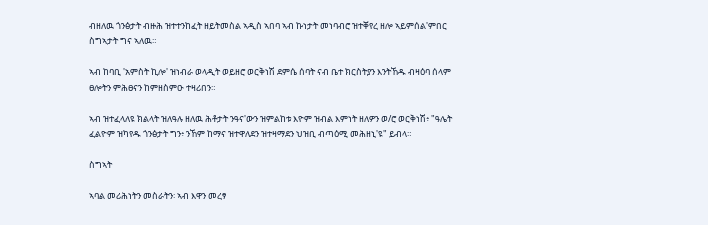ብዘለዉ ጎንፅታት ብዙሕ ዝተተንከፈት ዘይትመስል ኣዲስ ኣበባ ኣብ ኩነታት መነባብሮ ዝተቐየረ ዘሎ ኣይምሰል'ምበር ስግኣታት ግና ኣለዉ።

ኣብ ከባቢ 'አምስት ኪሎ' ዝነብራ ወላዲት ወይዘሮ ወርቅነሽ ደምሴ ሰባት ናብ ቤተ ክርስትያን እንትኸዱ ብዛዕባ ሰላም ፀሎትን ምሕፀናን ከምዘስምዑ ተዛሪበን።

ኣብ ዝተፈላለዩ ክልላት ዝለዓሉ ዘለዉ ሕቶታት ንዓና'ውን ዝምልከቱ እዮም ዝብል እምነት ዘለዎን ወ/ሮ ወርቅነሽ፥ "ዓሌት ፈልዮም ዝካየዱ ጎንፅታት ግን፥ ንኸም ከማና ዝተዋለደን ዝተዛማደን ህዝቢ ብጣዕሚ መሕዘኒ'ዩ" ይብላ።

ስግኣት

ኣባል መሪሕነትን መስራትን፡ ኣብ እዋን መረፃ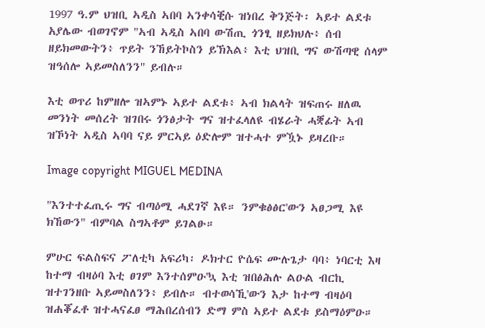1997 ዓ.ም ህዝቢ ኣዲስ ኣበባ ኣንቀሳቒሱ ዝነበረ ቅንጅት፡ ኣይተ ልደቱ አያሌው ብወገኖም "ኣብ ኣዲስ ኣበባ ውሽጢ ጎንፂ ዘይክህሉ፥ ሰብ ዘይክመውትን፥ ጥይት ንኸይትኮስን ይኽእል፥ እቲ ህዝቢ ግና ውሽጣዊ ሰላም ዝዓሰሎ ኣይመስለንን" ይብሉ።

እቲ ወጥሪ ከምዘሎ ዝኣምኑ ኣይተ ልደቱ፥ ኣብ ክልላት ዝፍጠሩ ዘለዉ መንነት መሰረት ዝገበሩ ጎንፅታት ግና ዝተፈላለዩ ብሄራት ሓቛፊት ኣብ ዝኾነት ኣዲስ ኣባባ ናይ ምርኣይ ዕድሎም ዝተሓተ ምዃኑ ይዛረቡ።

Image copyright MIGUEL MEDINA

"እንተተፈጢሩ ግና ብጣዕሚ ሓደገኛ እዩ። ንምቁፅፅር'ውን ኣፀጋሚ እዩ ክኸውን" ብምባል ስግኣቶም ይገልፁ።

ምሁር ፍልስፍና ፖለቲካ አፍሪካ፡ ዶክተር ዮሴፍ ሙሉጌታ ባባ፥ ነባርቲ እዛ ከተማ ብዛዕባ እቲ ፀገም እንተሰምዑ'ኳ እቲ ዝበፅሕሉ ልዑል ብርኪ ዝተገንዘቡ ኣይመስለንን፥ ይብሉ። ብተወሳኺ'ውን እታ ከተማ ብዛዕባ ዝሐቖፈቶ ዝተሓናፈፀ ማሕበረሰብን ድማ ምስ ኣይተ ልደቱ ይስማዕምዑ።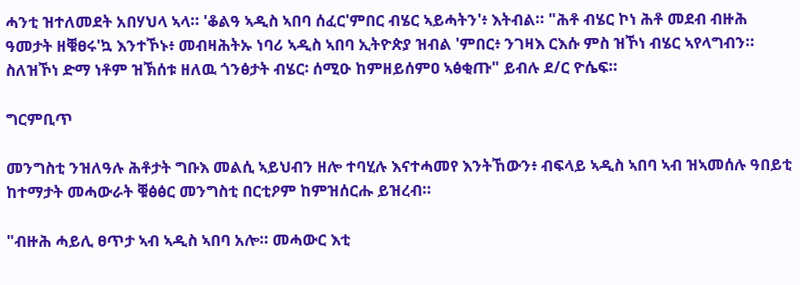ሓንቲ ዝተለመደት አበሃህላ ኣላ። 'ቆልዓ ኣዲስ ኣበባ ሰፈር'ምበር ብሄር ኣይሓትን'፥ እትብል። "ሕቶ ብሄር ኮነ ሕቶ መደብ ብዙሕ ዓመታት ዘቑፀሩ'ኳ እንተኾኑ፥ መብዛሕትኡ ነባሪ ኣዲስ ኣበባ ኢትዮጵያ ዝብል 'ምበር፥ ንገዛእ ርእሱ ምስ ዝኾነ ብሄር ኣየላግብን። ስለዝኾነ ድማ ነቶም ዝኽሰቱ ዘለዉ ጎንፅታት ብሄር፡ ሰሚዑ ከምዘይሰምዐ ኣፅቂጡ" ይብሉ ደ/ር ዮሴፍ።

ግርምቢጥ

መንግስቲ ንዝለዓሉ ሕቶታት ግቡእ መልሲ ኣይህብን ዘሎ ተባሂሉ እናተሓመየ እንትኸውን፥ ብፍላይ ኣዲስ ኣበባ ኣብ ዝኣመሰሉ ዓበይቲ ከተማታት መሓውራት ቑፅፅር መንግስቲ በርቲዖም ከምዝሰርሑ ይዝረብ።

"ብዙሕ ሓይሊ ፀጥታ ኣብ ኣዲስ ኣበባ አሎ። መሓውር እቲ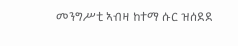መንግሥቲ ኣብዛ ከተማ ሱር ዝሰደደ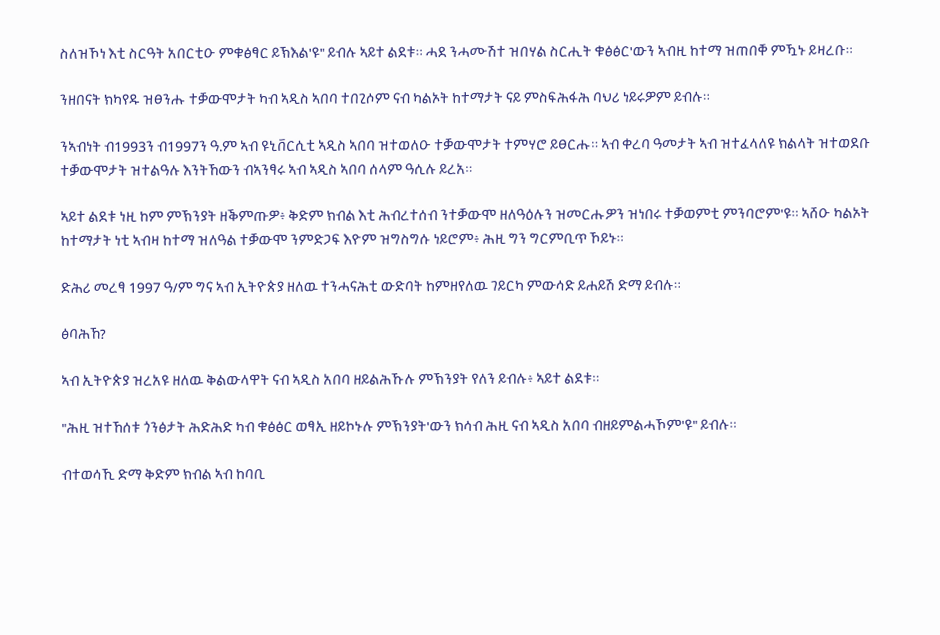ስለዝኾነ እቲ ስርዓት አበርቲዑ ምቁፅፃር ይኽእል'ዩ" ይብሉ ኣይተ ልደቱ። ሓደ ንሓሙሽተ ዝበሃል ስርሒት ቁፅፅር'ውን ኣብዚ ከተማ ዝጠበቐ ምዃኑ ይዛረቡ።

ንዘበናት ክካየዱ ዝፀንሑ ተቓውሞታት ካብ ኣዲስ ኣበባ ተበጊሶም ናብ ካልኦት ከተማታት ናይ ምስፍሕፋሕ ባህሪ ነይሩዎም ይብሉ።

ንኣብነት ብ1993ን ብ1997ን ዓ.ም ኣብ ዩኒቨርሲቲ ኣዲስ ኣበባ ዝተወለዑ ተቓውሞታት ተምሃሮ ይፀርሑ። ኣብ ቀረባ ዓመታት ኣብ ዝተፈላለዩ ክልላት ዝተወደቡ ተቓውሞታት ዝተልዓሉ እንትኸውን ብኣንፃሩ ኣብ ኣዲስ ኣበባ ሰላም ዓሲሉ ይረአ።

ኣይተ ልደቱ ነዚ ከም ምኽንያት ዘቕምጡዎ፥ ቅድም ክብል እቲ ሕብረተሰብ ንተቓውሞ ዘለዓዕሉን ዝመርሑዎን ዝነበሩ ተቓወምቲ ምንባሮም'ዩ። ኣሸዑ ካልኦት ከተማታት ነቲ ኣብዛ ከተማ ዝለዓል ተቓውሞ ንምድጋፍ እዮም ዝግስግሱ ነይሮም፥ ሕዚ ግን ግርምቢጥ ኾይኑ።

ድሕሪ መረፃ 1997 ዓ/ም ግና ኣብ ኢትዮጵያ ዘለዉ ተንሓናሕቲ ውድባት ከምዘየለዉ ገይርካ ምውሳድ ይሐይሽ ድማ ይብሉ።

ፅባሕኸ?

ኣብ ኢትዮጵያ ዝረአዩ ዘለዉ ቅልውላዋት ናብ ኣዲስ አበባ ዘይልሕኹሉ ምኽንያት የለን ይብሉ፥ ኣይተ ልደቱ።

"ሕዚ ዝተኸሰቱ ጎንፅታት ሕድሕድ ካብ ቁፅፅር ወፃኢ ዘይኮኑሉ ምኽንያት'ውን ክሳብ ሕዚ ናብ ኣዲስ አበባ ብዘይምልሓኾም'ዩ" ይብሉ።

ብተወሳኺ ድማ ቅድም ክብል ኣብ ከባቢ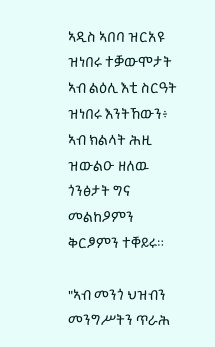ኣዲስ ኣበባ ዝርአዩ ዝነበሩ ተቓውሞታት ኣብ ልዕሊ እቲ ስርዓት ዝነበሩ እንትኸውን፥ ኣብ ክልላት ሕዚ ዝውልዑ ዘለዉ ጎንፅታት ግና መልከዖምን ቅርፆምን ተቐይሩ።

"ኣብ መንጎ ህዝብን መንግሥትን ጥራሕ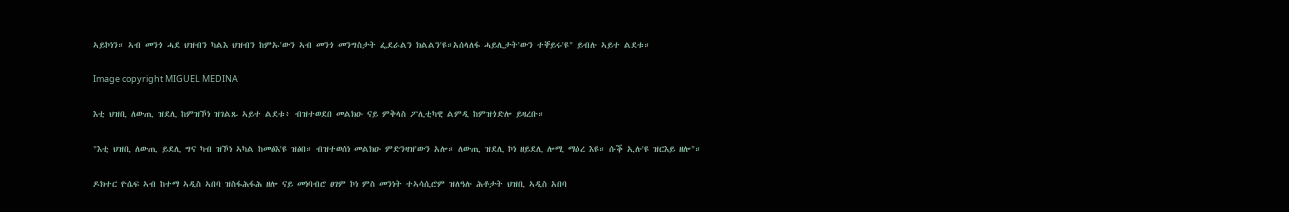ኣይኮነን። ኣብ መንጎ ሓደ ህዝብን ካልእ ህዝብን ከምኡ'ውን ኣብ መንጎ መንግስታት ፌደራልን ክልልን'ዩ።አሰላለፋ ሓይሊታት'ውን ተቐይሩ'ዩ" ይብሉ ኣይተ ልደቱ።

Image copyright MIGUEL MEDINA

እቲ ህዝቢ ለውጢ ዝደሊ ከምዝኾነ ዝገልጹ ኣይተ ልደቱ፥ ብዝተወደበ መልክዑ ናይ ምቅላስ ፖሊቲካዊ ልምዲ ከምዝጎድሎ ይዛረቡ።

"እቲ ህዝቢ ለውጢ ይደሊ ግና ካብ ዝኾነ ኣካል ከመፅእ'ዩ ዝፅበ። ብዝተወሰነ መልክዑ ምድንዛዝ'ውን አሎ። ለውጢ ዝደሊ ኮነ ዘይደሊ ሎሚ ማዕረ እዩ። ሱቕ ኢሉ'ዩ ዝርእይ ዘሎ"።

ዶክተር ዮሴፍ ኣብ ከተማ ኣዲስ ኣበባ ዝስፋሕፋሕ ዘሎ ናይ መነባብሮ ፀገም ኮነ ምስ መንነት ተኣሳሲሮም ዝለዓሉ ሕቶታት ህዝቢ ኣዲስ አበባ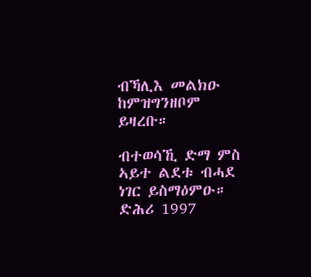ብኻሊእ መልክዑ ከምዝግንዘቦም ይዛረቡ።

ብተወሳኺ ድማ ምስ ኣይተ ልደቱ ብሓደ ነገር ይስማዕምዑ። ድሕሪ 1997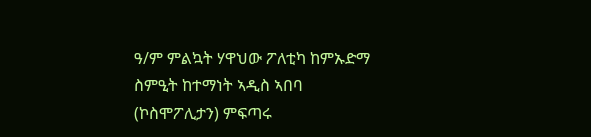ዓ/ም ምልኳት ሃዋህው ፖለቲካ ከምኡድማ ስምዒት ከተማነት ኣዲስ ኣበባ (ኮስሞፖሊታን) ምፍጣሩ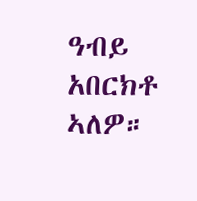ዓብይ አበርክቶ ኣለዎ።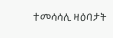ተመሳሳሊ ዛዕባታት